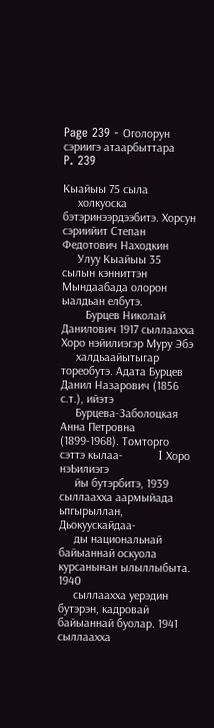Page 239 - Оголорун сэриигэ атаарбыттара
P. 239

Кыайыы 75 сыла
     холкуоска бэтэринээрдээбитэ. Хорсун сэриийит Степан Федотович Находкин
     Улуу Кыайыы 35 сылын кэнниттэн Мындаабада олорон ыалдьан елбутэ.
        Бурцев Николай Данилович 1917 сыллаахха Хоро нэйилиэгэр Муру Эбэ
     халдьаайытыгар тореобутэ. Адата Бурцев Данил Назарович (1856 с.т.), ийэтэ
     Бурцева-Заболоцкая Анна Петровна (1899-1968). Томторго сэттэ кылаа-            I Хоро нэЬилиэгэ
     йы бутэрбитэ, 1939 сыллаахха аармыйада ьпгырыллан, Дьокуускайдаа-
     ды национальнай байыаннай оскуола курсанынан ылыллыбыта. 1940
     сыллаахха уерэдин бутэрэн, кадровай байыаннай буолар. 1941 сыллаахха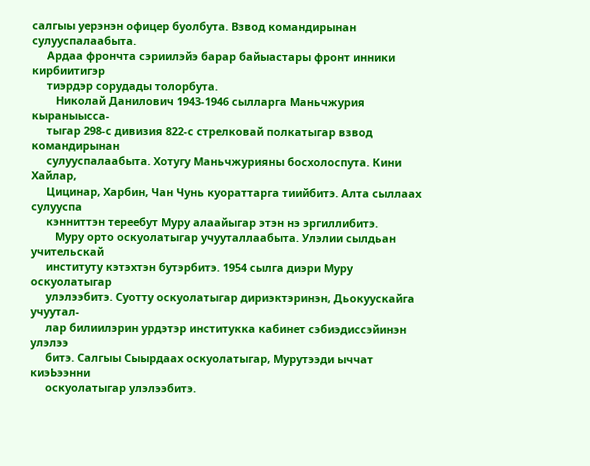салгыы уерэнэн офицер буолбута. Взвод командирынан сулууспалаабыта.
     Ардаа фрончта сэриилэйэ барар байыастары фронт инники кирбиитигэр
     тиэрдэр сорудады толорбута.
        Николай Данилович 1943-1946 сылларга Маньчжурия кыраныысса-
     тыгар 298-с дивизия 822-с стрелковай полкатыгар взвод командирынан
     сулууспалаабыта. Хотугу Маньчжурияны босхолоспута. Кини Хайлар,
     Цицинар, Харбин, Чан Чунь куораттарга тиийбитэ. Алта сыллаах сулууспа
     кэнниттэн тереебут Муру алаайыгар этэн нэ эргиллибитэ.
        Муру орто оскуолатыгар учууталлаабыта. Улэлии сылдьан учительскай
     институту кэтэхтэн бутэрбитэ. 1954 сылга диэри Муру оскуолатыгар
     улэлээбитэ. Суотту оскуолатыгар дириэктэринэн, Дьокуускайга учуутал-
     лар билиилэрин урдэтэр институкка кабинет сэбиэдиссэйинэн улэлээ
     битэ. Салгыы Сыырдаах оскуолатыгар, Мурутээди ыччат киэЬээнни
     оскуолатыгар улэлээбитэ.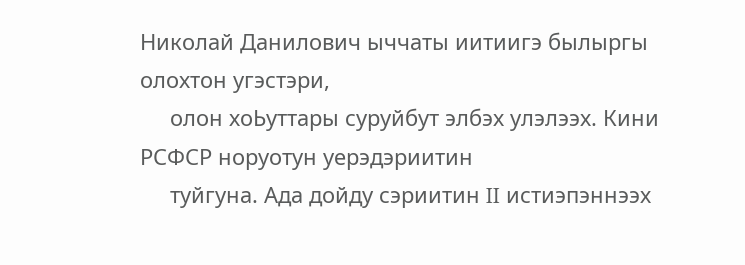Николай Данилович ыччаты иитиигэ былыргы олохтон угэстэри,
     олон хоЬуттары суруйбут элбэх улэлээх. Кини РСФСР норуотун уерэдэриитин
     туйгуна. Ада дойду сэриитин II истиэпэннээх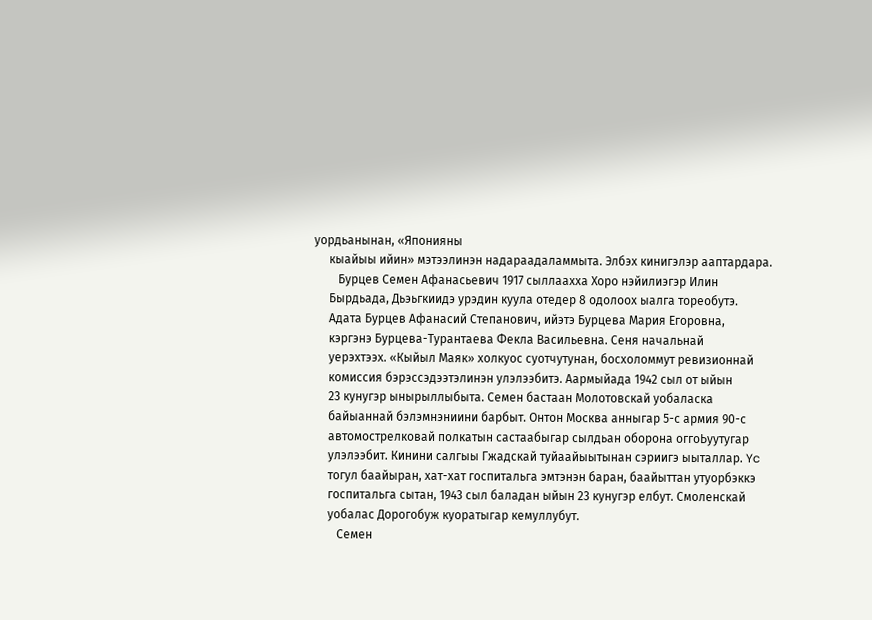уордьанынан, «Японияны
     кыайыы ийин» мэтээлинэн надараадаламмыта. Элбэх кинигэлэр ааптардара.
        Бурцев Семен Афанасьевич 1917 сыллаахха Хоро нэйилиэгэр Илин
     Бырдьада, Дьэьгкиидэ урэдин куула отедер 8 одолоох ыалга тореобутэ.
     Адата Бурцев Афанасий Степанович, ийэтэ Бурцева Мария Егоровна,
     кэргэнэ Бурцева-Турантаева Фекла Васильевна. Сеня начальнай
     уерэхтээх. «Кыйыл Маяк» холкуос суотчутунан, босхоломмут ревизионнай
     комиссия бэрэссэдээтэлинэн улэлээбитэ. Аармыйада 1942 сыл от ыйын
     23 кунугэр ынырыллыбыта. Семен бастаан Молотовскай уобаласка
     байыаннай бэлэмнэниини барбыт. Онтон Москва анныгар 5-с армия 90-с
     автомострелковай полкатын састаабыгар сылдьан оборона оггоЬуутугар
     улэлээбит. Кинини салгыы Гжадскай туйаайыытынан сэриигэ ыыталлар. Yc
     тогул баайыран, хат-хат госпитальга эмтэнэн баран, баайыттан утуорбэккэ
     госпитальга сытан, 1943 сыл баладан ыйын 23 кунугэр елбут. Смоленскай
     уобалас Дорогобуж куоратыгар кемуллубут.
        Семен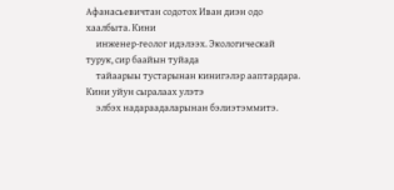Афанасьевичтан содотох Иван диэн одо хаалбыта. Кини
     инженер-геолог идэлээх. Экологическай турук, сир баайын туйада
     тайаарыы тустарынан кинигэлэр ааптардара. Кини уйун сыралаах улэтэ
     элбэх надараадаларынан бэлиэтэммитэ.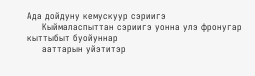Ада дойдуну кемускуур сэриигэ
     Кыймаласпыттан сэриигэ уонна улэ фронугар кыттыбыт буойуннар
     ааттарын уйэтитэр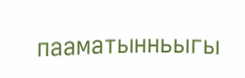пааматынньыгы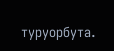туруорбута.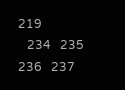219
   234   235   236   237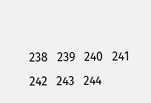238   239   240   241   242   243   244